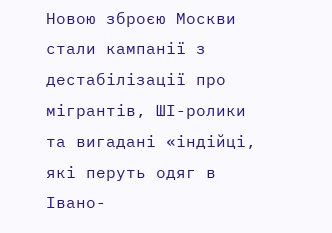Новою зброєю Москви стали кампанії з дестабілізації про мігрантів, ШІ-ролики та вигадані «індійці, які перуть одяг в Івано-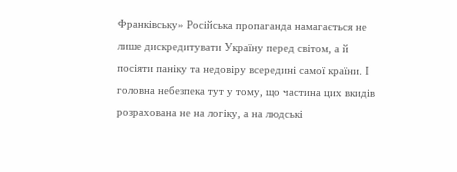Франківську» Російська пропаганда намагається не лише дискредитувати Україну перед світом, а й посіяти паніку та недовіру всередині самої країни. І головна небезпека тут у тому, що частина цих вкидів розрахована не на логіку, а на людські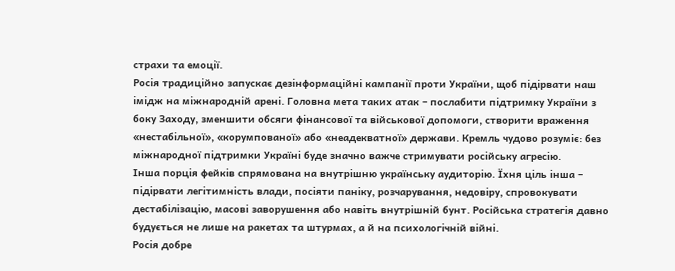страхи та емоції.
Росія традиційно запускає дезінформаційні кампанії проти України, щоб підірвати наш імідж на міжнародній арені. Головна мета таких атак – послабити підтримку України з боку Заходу, зменшити обсяги фінансової та військової допомоги, створити враження «нестабільної», «корумпованої» або «неадекватної» держави. Кремль чудово розуміє: без міжнародної підтримки Україні буде значно важче стримувати російську агресію.
Інша порція фейків спрямована на внутрішню українську аудиторію. Їхня ціль інша – підірвати легітимність влади, посіяти паніку, розчарування, недовіру, спровокувати дестабілізацію, масові заворушення або навіть внутрішній бунт. Російська стратегія давно будується не лише на ракетах та штурмах, а й на психологічній війні.
Росія добре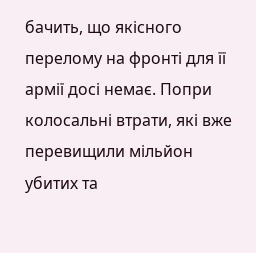бачить, що якісного перелому на фронті для її армії досі немає. Попри колосальні втрати, які вже перевищили мільйон убитих та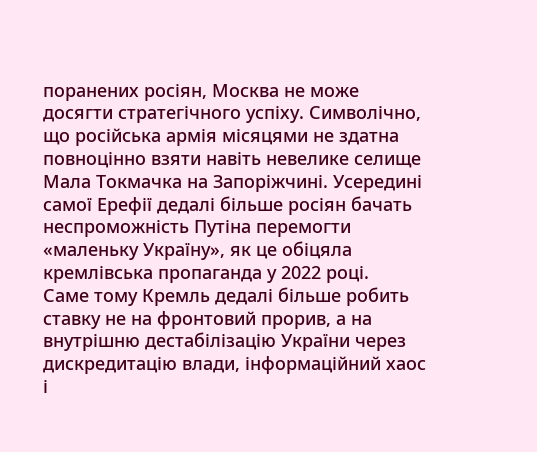поранених росіян, Москва не може досягти стратегічного успіху. Символічно, що російська армія місяцями не здатна повноцінно взяти навіть невелике селище Мала Токмачка на Запоріжчині. Усередині самої Ерефії дедалі більше росіян бачать неспроможність Путіна перемогти «маленьку Україну», як це обіцяла кремлівська пропаганда у 2022 році.
Саме тому Кремль дедалі більше робить ставку не на фронтовий прорив, а на внутрішню дестабілізацію України через дискредитацію влади, інформаційний хаос і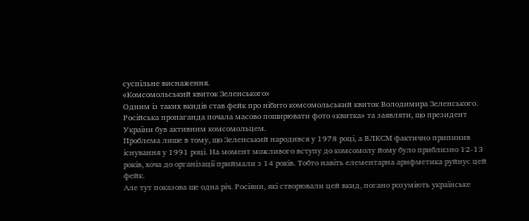суспільне виснаження.
«Комсомольський квиток Зеленського»
Одним із таких вкидів став фейк про нібито комсомольський квиток Володимира Зеленського. Російська пропаганда почала масово поширювати фото «квитка» та заявляти, що президент України був активним комсомольцем.
Проблема лише в тому, що Зеленський народився у 1978 році, а ВЛКСМ фактично припинив існування у 1991 році. На момент можливого вступу до комсомолу йому було приблизно 12-13 років, хоча до організації приймали з 14 років. Тобто навіть елементарна арифметика руйнує цей фейк.
Але тут показова ще одна річ. Росіяни, які створювали цей вкид, погано розуміють українське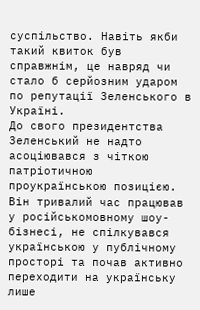суспільство. Навіть якби такий квиток був справжнім, це навряд чи стало б серйозним ударом по репутації Зеленського в Україні.
До свого президентства Зеленський не надто асоціювався з чіткою патріотичною проукраїнською позицією. Він тривалий час працював у російськомовному шоу-бізнесі, не спілкувався українською у публічному просторі та почав активно переходити на українську лише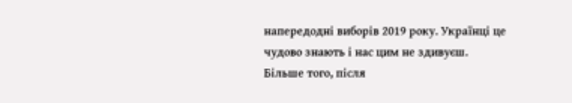напередодні виборів 2019 року. Українці це чудово знають і нас цим не здивуєш.
Більше того, після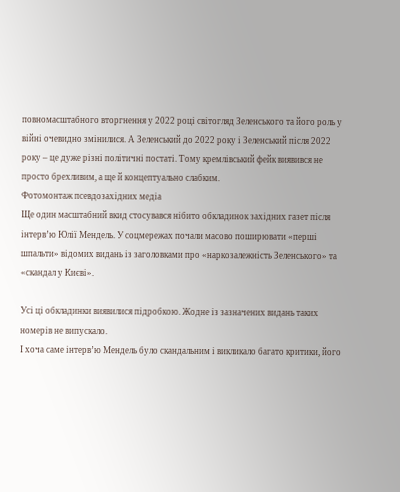повномасштабного вторгнення у 2022 році світогляд Зеленського та його роль у війні очевидно змінилися. А Зеленський до 2022 року і Зеленський після 2022 року – це дуже різні політичні постаті. Тому кремлівський фейк виявився не просто брехливим, а ще й концептуально слабким.
Фотомонтаж псевдозахідних медіа
Ще один масштабний вкид стосувався нібито обкладинок західних газет після інтерв’ю Юлії Мендель. У соцмережах почали масово поширювати «перші шпальти» відомих видань із заголовками про «наркозалежність Зеленського» та «скандал у Києві».

Усі ці обкладинки виявилися підробкою. Жодне із зазначених видань таких номерів не випускало.
І хоча саме інтерв’ю Мендель було скандальним і викликало багато критики, його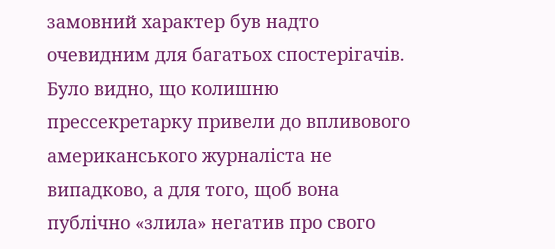замовний характер був надто очевидним для багатьох спостерігачів. Було видно, що колишню прессекретарку привели до впливового американського журналіста не випадково, а для того, щоб вона публічно «злила» негатив про свого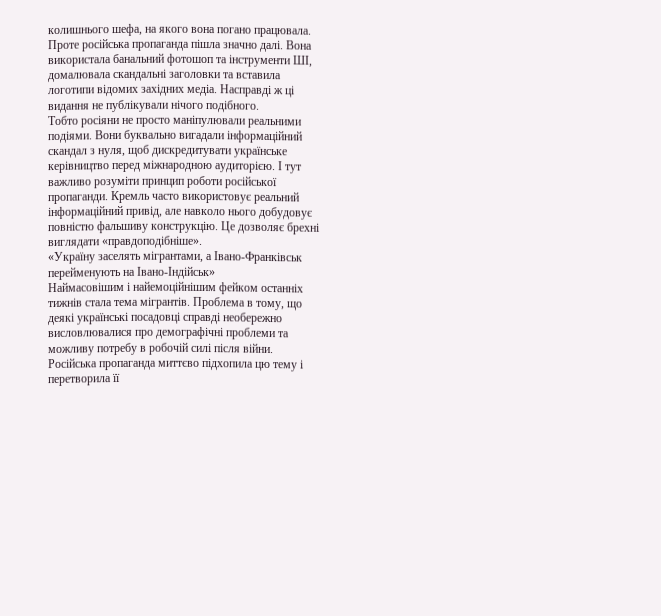колишнього шефа, на якого вона погано працювала.
Проте російська пропаганда пішла значно далі. Вона використала банальний фотошоп та інструменти ШІ, домалювала скандальні заголовки та вставила логотипи відомих західних медіа. Насправді ж ці видання не публікували нічого подібного.
Тобто росіяни не просто маніпулювали реальними подіями. Вони буквально вигадали інформаційний скандал з нуля, щоб дискредитувати українське керівництво перед міжнародною аудиторією. І тут важливо розуміти принцип роботи російської пропаганди. Кремль часто використовує реальний інформаційний привід, але навколо нього добудовує повністю фальшиву конструкцію. Це дозволяє брехні виглядати «правдоподібніше».
«Україну заселять мігрантами, а Івано-Франківськ перейменують на Івано-Індійськ»
Наймасовішим і найемоційнішим фейком останніх тижнів стала тема мігрантів. Проблема в тому, що деякі українські посадовці справді необережно висловлювалися про демографічні проблеми та можливу потребу в робочій силі після війни. Російська пропаганда миттєво підхопила цю тему і перетворила її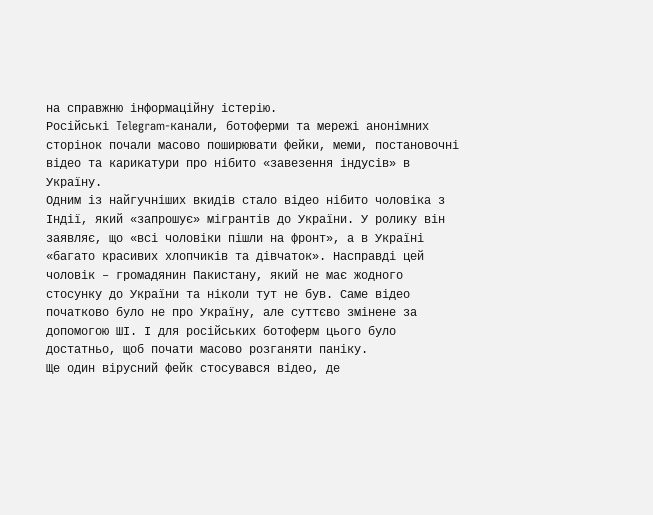на справжню інформаційну істерію.
Російські Telegram-канали, ботоферми та мережі анонімних сторінок почали масово поширювати фейки, меми, постановочні відео та карикатури про нібито «завезення індусів» в Україну.
Одним із найгучніших вкидів стало відео нібито чоловіка з Індії, який «запрошує» мігрантів до України. У ролику він заявляє, що «всі чоловіки пішли на фронт», а в Україні «багато красивих хлопчиків та дівчаток». Насправді цей чоловік – громадянин Пакистану, який не має жодного стосунку до України та ніколи тут не був. Саме відео початково було не про Україну, але суттєво змінене за допомогою ШІ. І для російських ботоферм цього було достатньо, щоб почати масово розганяти паніку.
Ще один вірусний фейк стосувався відео, де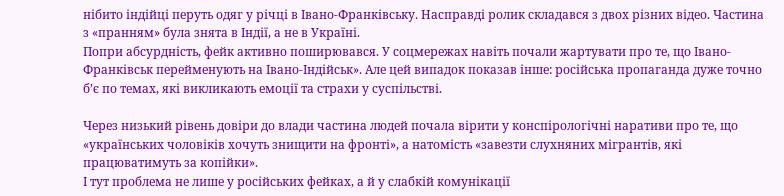нібито індійці перуть одяг у річці в Івано-Франківську. Насправді ролик складався з двох різних відео. Частина з «пранням» була знята в Індії, а не в Україні.
Попри абсурдність, фейк активно поширювався. У соцмережах навіть почали жартувати про те, що Івано-Франківськ перейменують на Івано-Індійськ». Але цей випадок показав інше: російська пропаганда дуже точно б’є по темах, які викликають емоції та страхи у суспільстві.

Через низький рівень довіри до влади частина людей почала вірити у конспірологічні наративи про те, що «українських чоловіків хочуть знищити на фронті», а натомість «завезти слухняних мігрантів, які працюватимуть за копійки».
І тут проблема не лише у російських фейках, а й у слабкій комунікації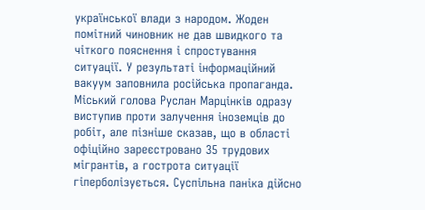української влади з народом. Жоден помітний чиновник не дав швидкого та чіткого пояснення і спростування ситуації. У результаті інформаційний вакуум заповнила російська пропаганда.
Міський голова Руслан Марцінків одразу виступив проти залучення іноземців до робіт, але пізніше сказав, що в області офіційно зареєстровано 35 трудових мігрантів, а гострота ситуації гіперболізується. Суспільна паніка дійсно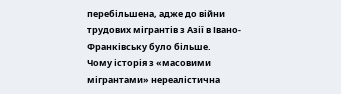перебільшена, адже до війни трудових мігрантів з Азії в Івано-Франківську було більше.
Чому історія з «масовими мігрантами» нереалістична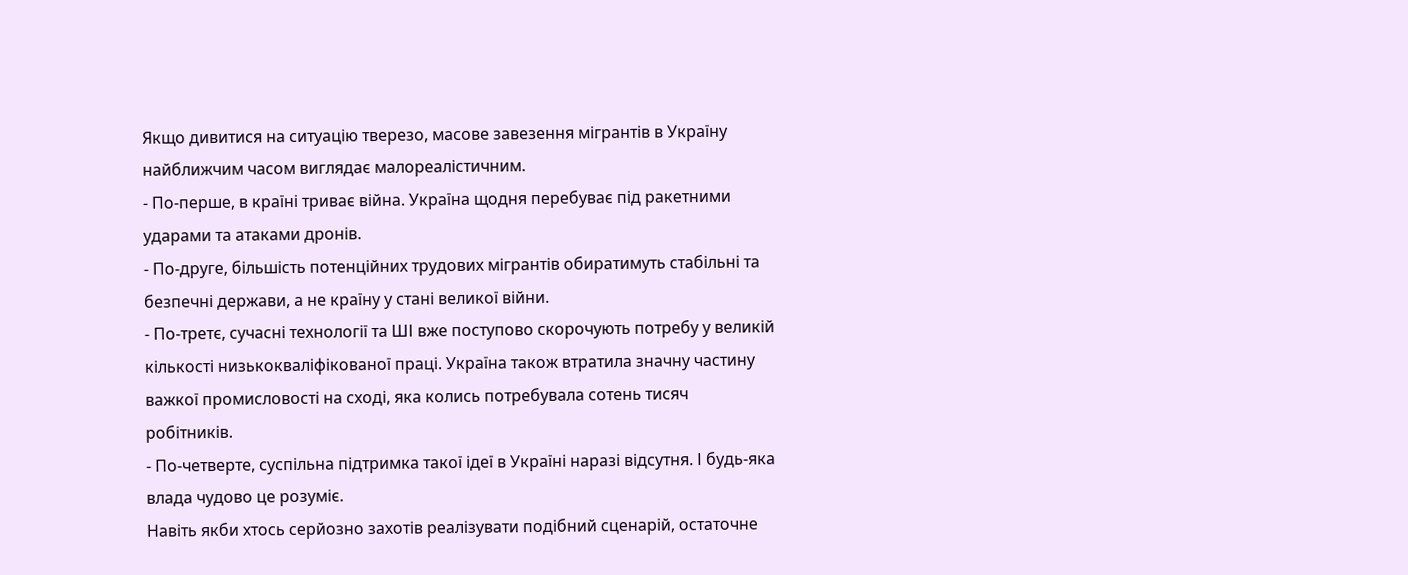Якщо дивитися на ситуацію тверезо, масове завезення мігрантів в Україну найближчим часом виглядає малореалістичним.
- По-перше, в країні триває війна. Україна щодня перебуває під ракетними ударами та атаками дронів.
- По-друге, більшість потенційних трудових мігрантів обиратимуть стабільні та безпечні держави, а не країну у стані великої війни.
- По-третє, сучасні технології та ШІ вже поступово скорочують потребу у великій кількості низькокваліфікованої праці. Україна також втратила значну частину важкої промисловості на сході, яка колись потребувала сотень тисяч робітників.
- По-четверте, суспільна підтримка такої ідеї в Україні наразі відсутня. І будь-яка влада чудово це розуміє.
Навіть якби хтось серйозно захотів реалізувати подібний сценарій, остаточне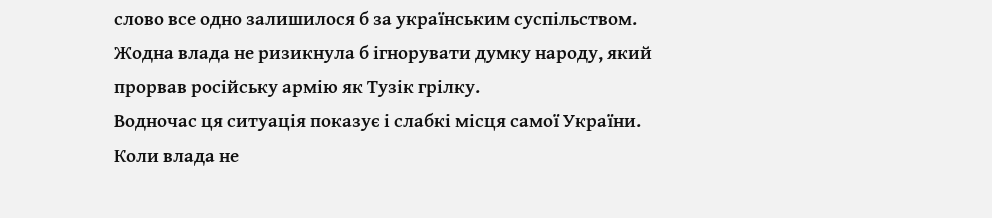слово все одно залишилося б за українським суспільством. Жодна влада не ризикнула б ігнорувати думку народу, який прорвав російську армію як Тузік грілку.
Водночас ця ситуація показує і слабкі місця самої України. Коли влада не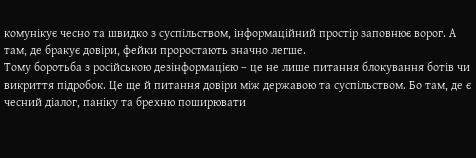комунікує чесно та швидко з суспільством, інформаційний простір заповнює ворог. А там, де бракує довіри, фейки проростають значно легше.
Тому боротьба з російською дезінформацією – це не лише питання блокування ботів чи викриття підробок. Це ще й питання довіри між державою та суспільством. Бо там, де є чесний діалог, паніку та брехню поширювати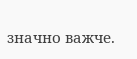значно важче.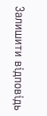Залишити відповідь